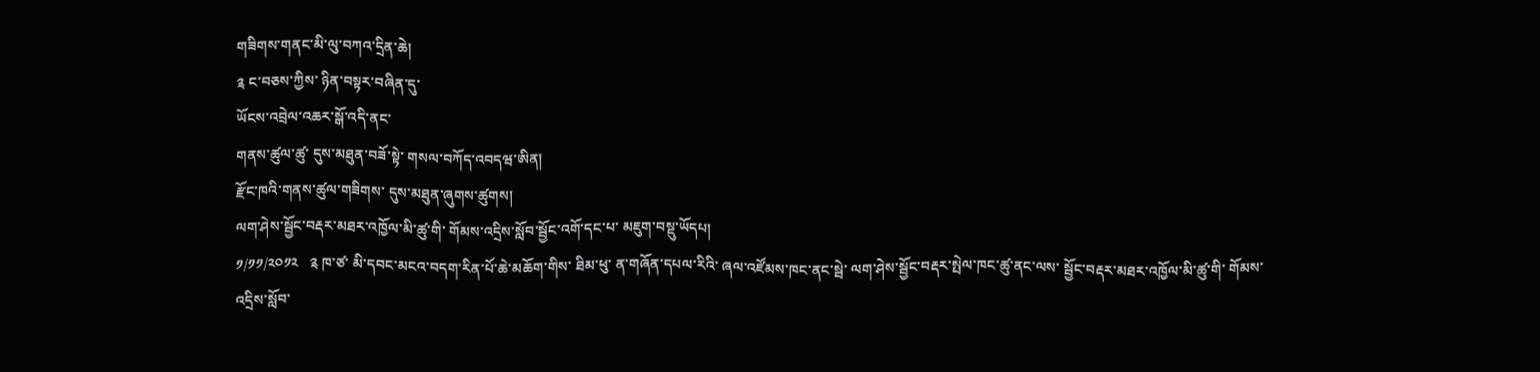གཟིགས་གནང་མི་ལུ་བཀའ་དྲིན་ཆེ།
༉ ང་བཅས་ཀྱིས་ ཉིན་བསྟར་བཞིན་དུ་
ཡོངས་འབྲེལ་འཆར་སྒོ་འདི་ནང་
གནས་ཚུལ་ཚུ་ དུས་མཐུན་བཟོ་སྟེ་ གསལ་བཀོད་འབདཝ་ཨིན།
རྫོང་ཁའི་གནས་ཚུལ་གཟིགས་ དུས་མཐུན་ཞུགས་ཚུགས།
ལག་ཤེས་སྦྱོང་བརྡར་མཐར་འཁྱོལ་མི་ཚུ་གི་ གོམས་འདྲིས་སློབ་སྦྱོང་འགོ་དང་པ་ མཇུག་བསྡུ་ཡོདཔ།
༡/༡༡/༢༠༡༢   ༉ ཁ་ཙ་ མི་དབང་མངའ་བདག་རིན་པོ་ཆེ་མཆོག་གིས་ ཐིམ་ཕུ་ ན་གཞོན་དཔལ་རིའི་ ཞལ་འཛོམས་ཁང་ནང་སྦེ་ ལག་ཤེས་སྦྱོང་བརྡར་སྤེལ་ཁང་ཚུ་ནང་ལས་ སྦྱོང་བརྡར་མཐར་འཁྱོལ་མི་ཚུ་གི་ གོམས་འདྲིས་སློབ་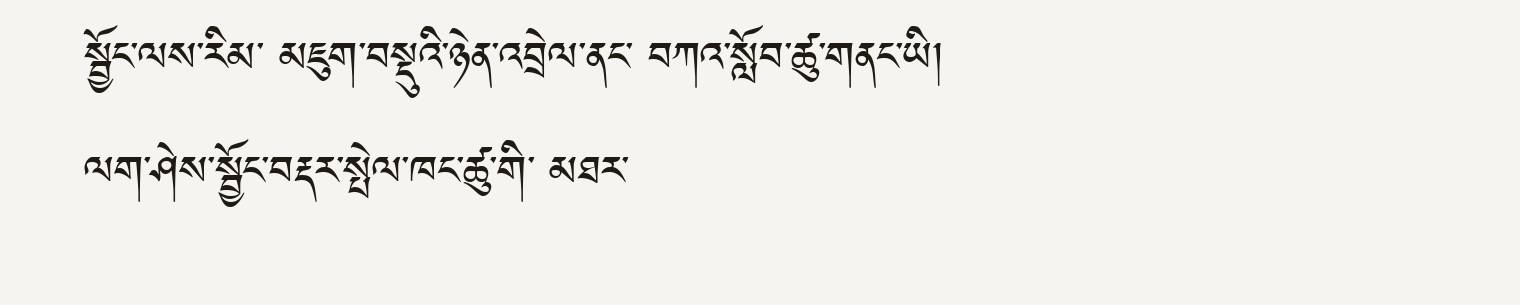སྦྱོང་ལས་རིམ་ མཇུག་བསྡུའི་ཉེན་འབྲེལ་ནང་ བཀའ་སློབ་ཚུ་གནང་ཡི།
ལག་ཤེས་སྦྱོང་བརྡར་སྤེལ་ཁང་ཚུ་གི་ མཐར་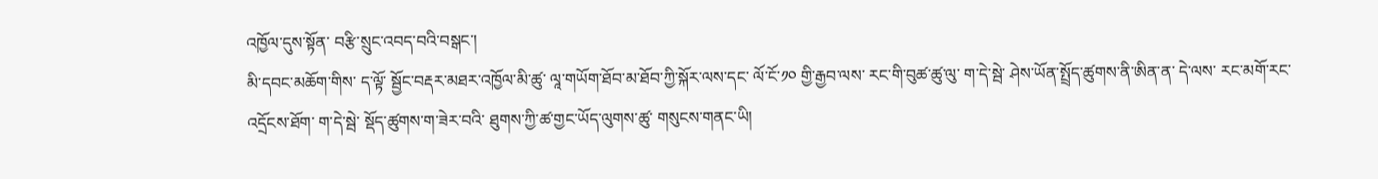འཁྱོལ་དུས་སྟོན་ བརྩི་སྲུང་འབད་བའི་བསྒང་།
མི་དབང་མཆོག་གིས་ ད་ལྟོ་ སྦྱོང་བརྡར་མཐར་འཁྱོལ་མི་ཚུ་ ལཱ་གཡོག་ཐོབ་མ་ཐོབ་ཀྱི་སྐོར་ལས་དང་ ལོ་ངོ་༡༠ གྱི་རྒྱབ་ལས་ རང་གི་བུཚ་ཚུ་ལུ་ ག་དེ་སྦེ་ ཤེས་ཡོན་སྤྲོད་ཚུགས་ནི་ཨིན་ན་ དེ་ལས་ རང་མགོ་རང་འདྲོངས་ཐོག་ ག་དེ་སྦེ་ སྡོད་ཚུགས་ག་ཟེར་བའི་ ཐུགས་ཀྱི་ཚ་གྱང་ཡོད་ལུགས་ཚུ་ གསུངས་གནང་ཡི།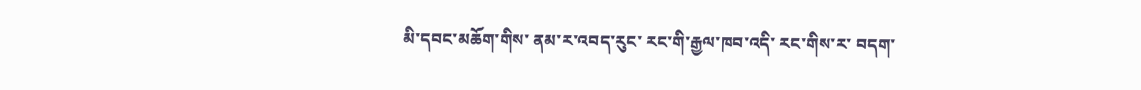མི་དབང་མཆོག་གིས་ ནམ་ར་འབད་རུང་ རང་གི་རྒྱལ་ཁབ་འདི་ རང་གིས་ར་ བདག་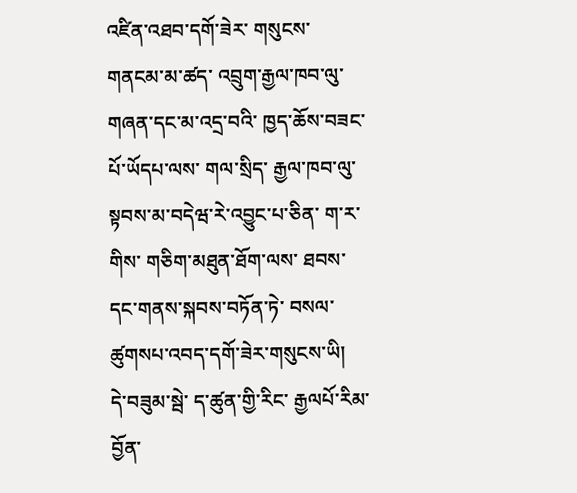འཛིན་འཐབ་དགོ་ཟེར་ གསུངས་གནངམ་མ་ཚད་ འབྲུག་རྒྱལ་ཁབ་ལུ་ གཞན་དང་མ་འདྲ་བའི་ ཁྱད་ཆོས་བཟང་པོ་ཡོདཔ་ལས་ གལ་སྲིད་ རྒྱལ་ཁབ་ལུ་ སྟབས་མ་བདེཝ་རེ་འབྱུང་པ་ཅིན་ ག་ར་གིས་ གཅིག་མཐུན་ཐོག་ལས་ ཐབས་དང་གནས་སྐབས་བཏོན་ཏེ་ བསལ་ཚུགསཔ་འབད་དགོ་ཟེར་གསུངས་ཡི།
དེ་བཟུམ་སྦེ་ ད་ཚུན་གྱི་རིང་ རྒྱལཔོ་རིམ་བྱོན་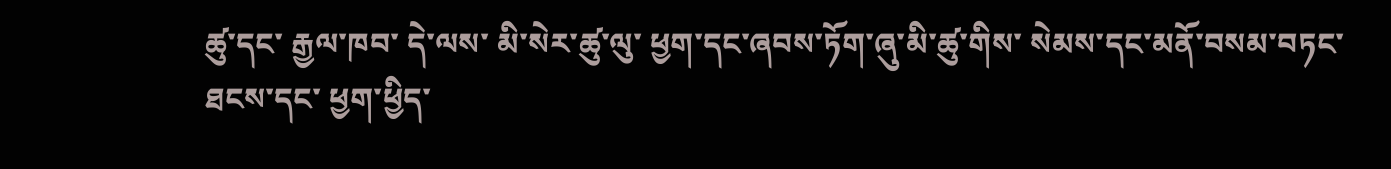ཚུ་དང་ རྒྱལ་ཁབ་ དེ་ལས་ མི་སེར་ཚུ་ལུ་ ཕྱག་དང་ཞབས་ཏོག་ཞུ་མི་ཚུ་གིས་ སེམས་དང་མནོ་བསམ་བཏང་ཐངས་དང་ ཕྱག་ཕྱིད་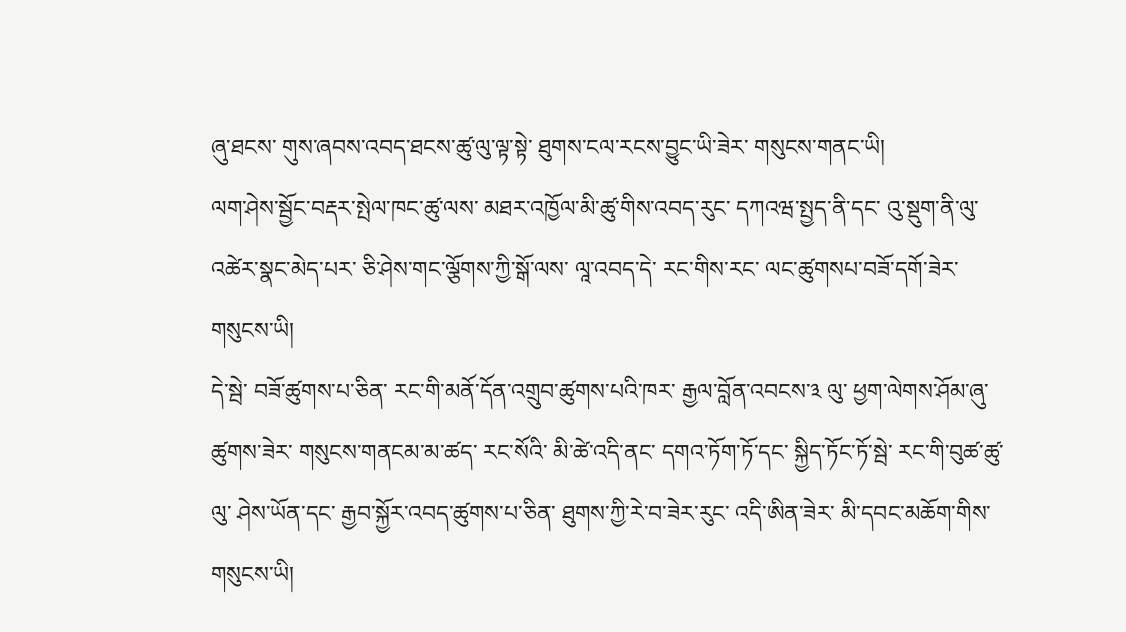ཞུ་ཐངས་ གུས་ཞབས་འབད་ཐངས་ཚུ་ལུ་ལྟ་སྟེ་ ཐུགས་ངལ་རངས་བྱུང་ཡི་ཟེར་ གསུངས་གནང་ཡི།
ལག་ཤེས་སྦྱོང་བརྡར་སྤེལ་ཁང་ཚུ་ལས་ མཐར་འཁྱོལ་མི་ཚུ་གིས་འབད་རུང་ དཀའཝ་སྤྱད་ནི་དང་ འུ་སྡུག་ནི་ལུ་ འཚེར་སྣང་མེད་པར་ ཅི་ཤེས་གང་ལྕོགས་ཀྱི་སྒོ་ལས་ ལཱ་འབད་དེ་ རང་གིས་རང་ ལང་ཚུགསཔ་བཟོ་དགོ་ཟེར་གསུངས་ཡི།
དེ་སྦེ་ བཟོ་ཚུགས་པ་ཅིན་ རང་གི་མནོ་དོན་འགྲུབ་ཚུགས་པའི་ཁར་ རྒྱལ་བློན་འབངས་༣ ལུ་ ཕྱག་ལེགས་ཤོམ་ཞུ་ཚུགས་ཟེར་ གསུངས་གནངམ་མ་ཚད་ རང་སོའི་ མི་ཚེ་འདི་ནང་ དགའ་ཏོག་ཏོ་དང་ སྐྱིད་ཏོང་ཏོ་སྦེ་ རང་གི་བུཚ་ཚུ་ལུ་ ཤེས་ཡོན་དང་ རྒྱབ་སྐྱོར་འབད་ཚུགས་པ་ཅིན་ ཐུགས་ཀྱི་རེ་བ་ཟེར་རུང་ འདི་ཨིན་ཟེར་ མི་དབང་མཆོག་གིས་གསུངས་ཡི།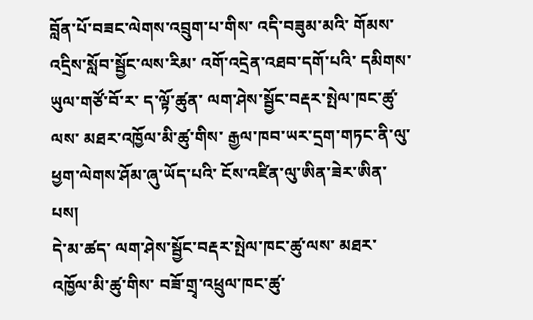བློན་པོ་བཟང་ལེགས་འབྲུག་པ་གིས་ འདི་བཟུམ་མའི་ གོམས་འདྲིས་སློབ་སྦྱོང་ལས་རིམ་ འགོ་འདྲེན་འཐབ་དགོ་པའི་ དམིགས་ཡུལ་གཙོ་བོ་ར་ ད་ལྟོ་ཚུན་ ལག་ཤེས་སྦྱོང་བརྡར་སྤེལ་ཁང་ཚུ་ལས་ མཐར་འཁྱོལ་མི་ཚུ་གིས་ རྒྱལ་ཁབ་ཡར་དྲག་གཏང་ནི་ལུ་ ཕྱག་ལེགས་ཤོམ་ཞུ་ཡོད་པའི་ ངོས་འཛིན་ལུ་ཨིན་ཟེར་ཨིན་པས།
དེ་མ་ཚད་ ལག་ཤེས་སྦྱོང་བརྡར་སྤེལ་ཁང་ཚུ་ལས་ མཐར་འཁྱོལ་མི་ཚུ་གིས་ བཟོ་གྲྭ་འཕྲུལ་ཁང་ཚུ་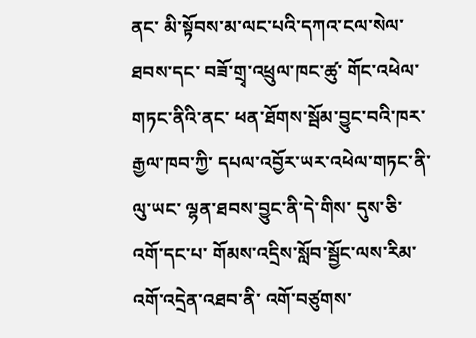ནང་ མི་སྟོབས་མ་ལང་པའི་དཀའ་ངལ་སེལ་ཐབས་དང་ བཟོ་གྲྭ་འཕྲུལ་ཁང་ཚུ་ གོང་འཕེལ་གཏང་ནིའི་ནང་ ཕན་ཐོགས་སྦོམ་བྱུང་བའི་ཁར་ རྒྱལ་ཁབ་ཀྱི་ དཔལ་འབྱོར་ཡར་འཕེལ་གཏང་ནི་ལུ་ཡང་ ལྷན་ཐབས་བྱུང་ནི་དེ་གིས་ དུས་ཅི་ འགོ་དང་པ་ གོམས་འདྲིས་སློབ་སྦྱོང་ལས་རིམ་ འགོ་འདྲེན་འཐབ་ནི་ འགོ་བཙུགས་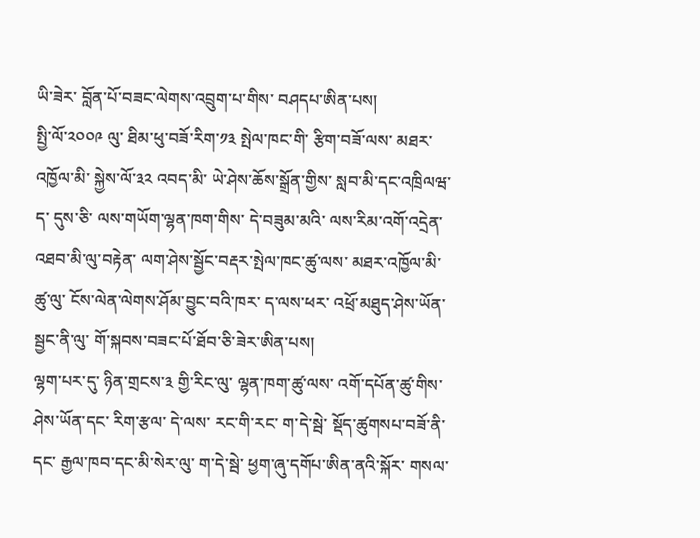ཡི་ཟེར་ བློན་པོ་བཟང་ལེགས་འབྲུག་པ་གིས་ བཤདཔ་ཨིན་པས།
སྤྱི་ལོ་༢༠༠༩ ལུ་ ཐིམ་ཕུ་བཟོ་རིག་༡༣ སྤེལ་ཁང་གི་ རྩིག་བཟོ་ལས་ མཐར་འཁྱོལ་མི་ སྐྱེས་ལོ་༣༢ འབད་མི་ ཡེ་ཤེས་ཆོས་སྒྲོན་གྱིས་ སླབ་མི་དང་འཁྲིལཝ་ད་ དུས་ཅི་ ལས་གཡོག་ལྷན་ཁག་གིས་ དེ་བཟུམ་མའི་ ལས་རིམ་འགོ་འདྲེན་འཐབ་མི་ལུ་བརྟེན་ ལག་ཤེས་སྦྱོང་བརྡར་སྤེལ་ཁང་ཚུ་ལས་ མཐར་འཁྱོལ་མི་ཚུ་ལུ་ ངོས་ལེན་ལེགས་ཤོམ་བྱུང་བའི་ཁར་ ད་ལས་ཕར་ འཕྲོ་མཐུད་ཤེས་ཡོན་སྦྱང་ནི་ལུ་ གོ་སྐབས་བཟང་པོ་ཐོབ་ཅི་ཟེར་ཨིན་པས།
ལྷག་པར་དུ་ ཉིན་གྲངས་༣ གྱི་རིང་ལུ་ ལྷན་ཁག་ཚུ་ལས་ འགོ་དཔོན་ཚུ་གིས་ ཤེས་ཡོན་དང་ རིག་རྩལ་ དེ་ལས་ རང་གི་རང་ ག་དེ་སྦེ་ སྡོད་ཚུགསཔ་བཟོ་ནི་དང་ རྒྱལ་ཁབ་དང་མི་སེར་ལུ་ ག་དེ་སྦེ་ ཕྱག་ཞུ་དགོཔ་ཨིན་ནའི་སྐོར་ གསལ་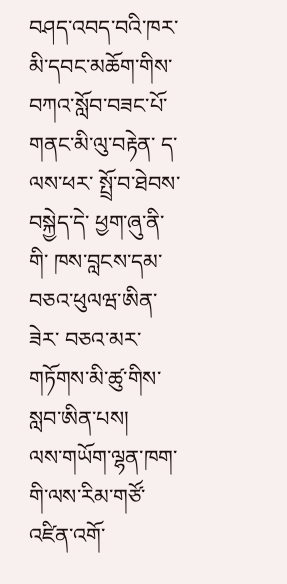བཤད་འབད་བའི་ཁར་ མི་དབང་མཆོག་གིས་ བཀའ་སློབ་བཟང་པོ་གནང་མི་ལུ་བརྟེན་ ད་ལས་ཕར་ སྤྲོ་བ་ཐེབས་བསྐྱེད་དེ་ ཕྱག་ཞུ་ནི་གི་ ཁས་བླངས་དམ་བཅའ་ཕུལཝ་ཨིན་ཟེར་ བཅའ་མར་གཏོགས་མི་ཚུ་གིས་ སླབ་ཨིན་པས།
ལས་གཡོག་ལྷན་ཁག་གི་ལས་རིམ་གཙོ་འཛིན་འགོ་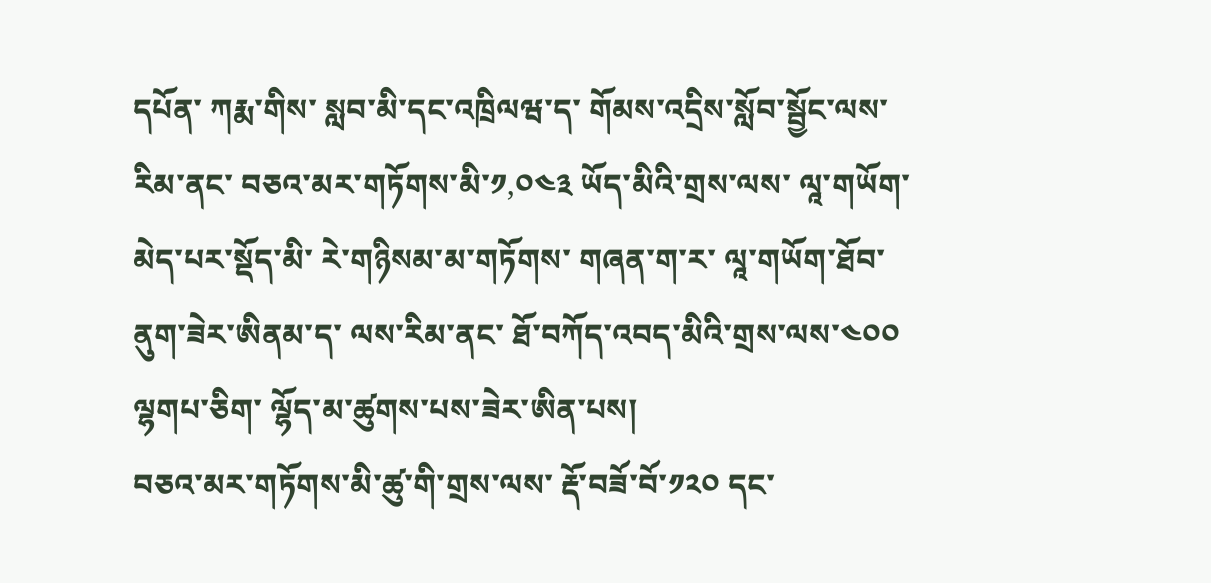དཔོན་ ཀརྨ་གིས་ སླབ་མི་དང་འཁྲིལཝ་ད་ གོམས་འདྲིས་སློབ་སྦྱོང་ལས་རིམ་ནང་ བཅའ་མར་གཏོགས་མི་༡,༠༤༣ ཡོད་མིའི་གྲས་ལས་ ལཱ་གཡོག་མེད་པར་སྡོད་མི་ རེ་གཉིསམ་མ་གཏོགས་ གཞན་ག་ར་ ལཱ་གཡོག་ཐོབ་ནུག་ཟེར་ཨིནམ་ད་ ལས་རིམ་ནང་ ཐོ་བཀོད་འབད་མིའི་གྲས་ལས་༤༠༠ ལྷགཔ་ཅིག་ ལྷོད་མ་ཚུགས་པས་ཟེར་ཨིན་པས།
བཅའ་མར་གཏོགས་མི་ཚུ་གི་གྲས་ལས་ རྡོ་བཟོ་བོ་༡༢༠ དང་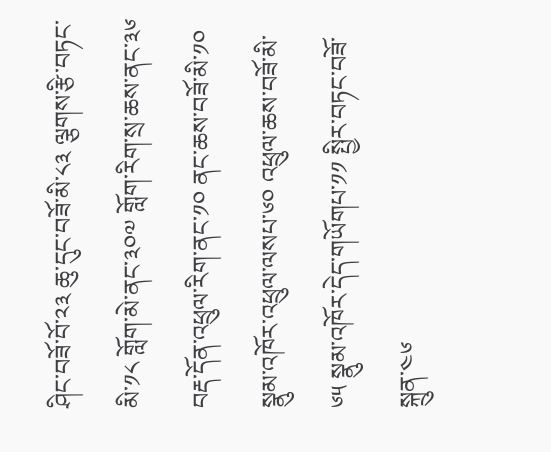ཤིང་བཟོ་བོ་༢༣ ཆུ་དུང་བཟོ་མི་༨༣ ལྕགས་རྩི་བཏང་མི་༡༨ གློག་མེ་ནང་༣༠༧ གློག་རིག་སྲ་ཆས་ནང་༣༦ བརྡ་དོན་འཕྲུལ་རིག་ནང་༡༠ ནང་ཆས་བཟོ་མི་༡༠ སྣུམ་འཁོར་འཕྲུལ་ལསཔ་༦༠ འཕྲུལ་ཆས་བཟོ་མི་༦༥ སྣུམ་འཁོར་དེད་གཡོགཔ་༡༡ སྤྱིར་བཏང་བཟོ་སྐྲུན་༤༦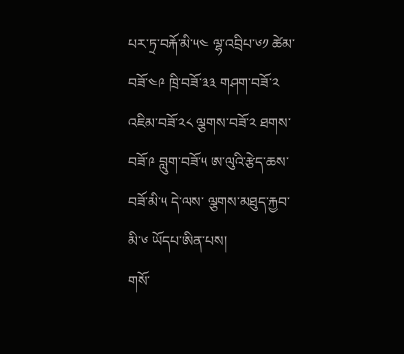པར་ཏྲ་བརྐོ་མི་༥༤ ལྷ་འབྲིཔ་༦༡ ཚེམ་བཟོ་༤༩ ཁྲི་བཟོ་༣༣ གཤག་བཟོ་༢ འཇིམ་བཟོ་༢༨ ལྕགས་བཟོ་༢ ཐགས་བཟོ་༩ བླུག་བཟོ་༥ ཨ་ལུའི་རྩེད་ཆས་བཟོ་མི་༥ དེ་ལས་ ལྕགས་མཐུད་རྐྱབ་མི་༦ ཡོདཔ་ཨིན་པས།
གསོ་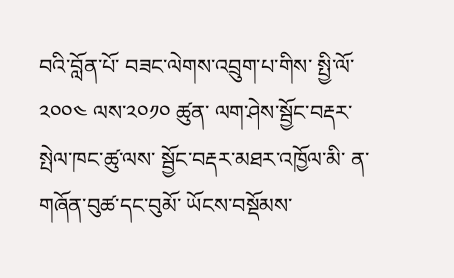བའི་བློན་པོ་ བཟང་ལེགས་འབྲུག་པ་གིས་ སྤྱི་ལོ་༢༠༠༤ ལས་༢༠༡༠ ཚུན་ ལག་ཤེས་སྦྱོང་བརྡར་སྤེལ་ཁང་ཚུ་ལས་ སྦྱོང་བརྡར་མཐར་འཁྱོལ་མི་ ན་གཞོན་བུཚ་དང་བུམོ་ ཡོངས་བསྡོམས་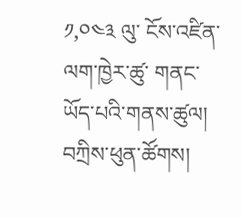༡,༠༤༣ ལུ་ ངོས་འཛིན་ལག་ཁྱེར་ཚུ་ གནང་ཡོད་པའི་གནས་ཚུལ།
བཀྲིས་ཕུན་ཚོགས།